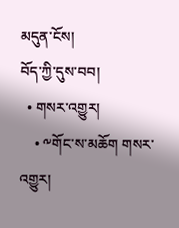མདུན་ངོས།
བོད་ཀྱི་དུས་བབ།
  • གསར་འགྱུར།
    • ༸གོང་ས་མཆོག གསར་འགྱུར།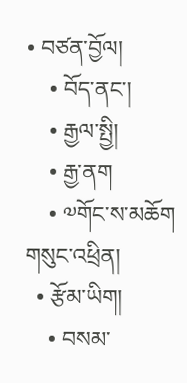• བཙན་བྱོལ།
    • བོད་ནང་།
    • རྒྱལ་སྤྱི།
    • རྒྱ་ནག
    • ༧གོང་ས་མཆོག གསུང་འཕྲིན།
  • རྩོམ་ཡིག།
    • བསམ་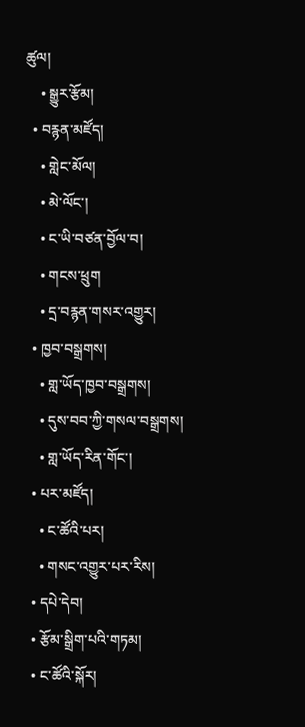ཚུལ།
    • སྒྱུར་རྩོམ།
  • བརྙན་མཛོད།
    • གླེང་མོལ།
    • མེ་ལོང་།
    • ང་ཡི་བཙན་བྱོལ་བ།
    • གངས་ཕྲུག
    • དྲ་བརྙན་གསར་འགྱུར།
  • ཁྱབ་བསྒྲགས།
    • གླ་ཡོད་ཁྱབ་བསྒྲགས།
    • དུས་བབ་ཀྱི་གསལ་བསྒྲགས།
    • གླ་ཡོད་རིན་གོང་།
  • པར་མཛོད།
    • ང་ཚོའི་པར།
    • གསང་འགྱུར་པར་རིས།
  • དཔེ་དེབ།
  • རྩོམ་སྒྲིག་པའི་གཏམ།
  • ང་ཚོའི་སྐོར།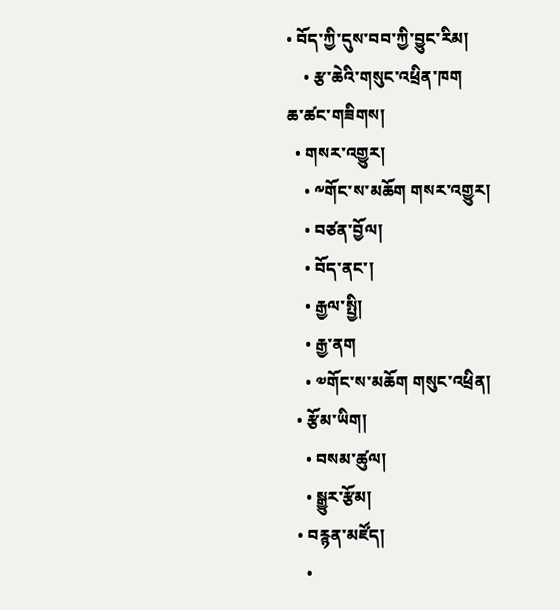• བོད་ཀྱི་དུས་བབ་ཀྱི་བྱུང་རིམ།
    • རྩ་ཆེའི་གསུང་འཕྲིན་ཁག
ཆ་ཚང་གཟིགས།
  • གསར་འགྱུར།
    • ༸གོང་ས་མཆོག གསར་འགྱུར།
    • བཙན་བྱོལ།
    • བོད་ནང་།
    • རྒྱལ་སྤྱི།
    • རྒྱ་ནག
    • ༧གོང་ས་མཆོག གསུང་འཕྲིན།
  • རྩོམ་ཡིག།
    • བསམ་ཚུལ།
    • སྒྱུར་རྩོམ།
  • བརྙན་མཛོད།
    •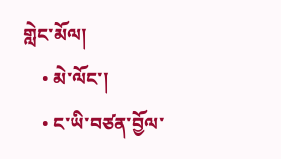གླེང་མོལ།
    • མེ་ལོང་།
    • ང་ཡི་བཙན་བྱོལ་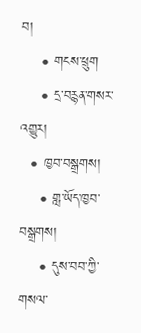བ།
    • གངས་ཕྲུག
    • དྲ་བརྙན་གསར་འགྱུར།
  • ཁྱབ་བསྒྲགས།
    • གླ་ཡོད་ཁྱབ་བསྒྲགས།
    • དུས་བབ་ཀྱི་གསལ་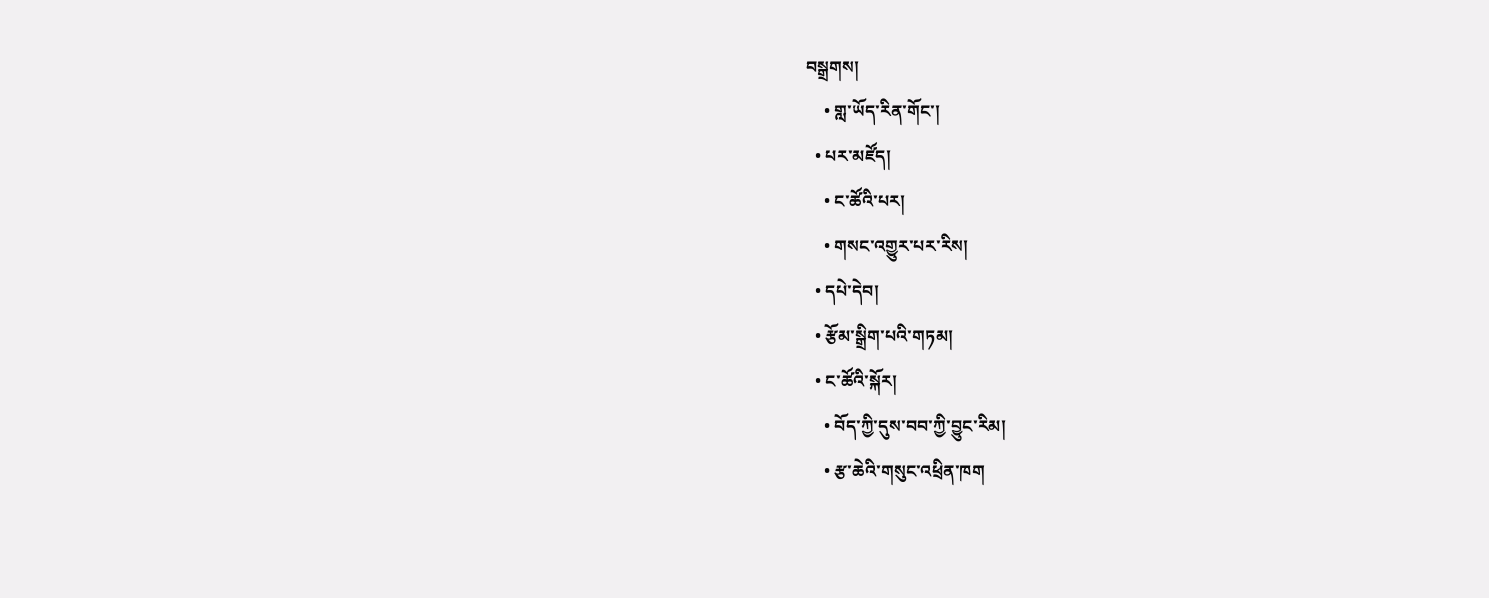བསྒྲགས།
    • གླ་ཡོད་རིན་གོང་།
  • པར་མཛོད།
    • ང་ཚོའི་པར།
    • གསང་འགྱུར་པར་རིས།
  • དཔེ་དེབ།
  • རྩོམ་སྒྲིག་པའི་གཏམ།
  • ང་ཚོའི་སྐོར།
    • བོད་ཀྱི་དུས་བབ་ཀྱི་བྱུང་རིམ།
    • རྩ་ཆེའི་གསུང་འཕྲིན་ཁག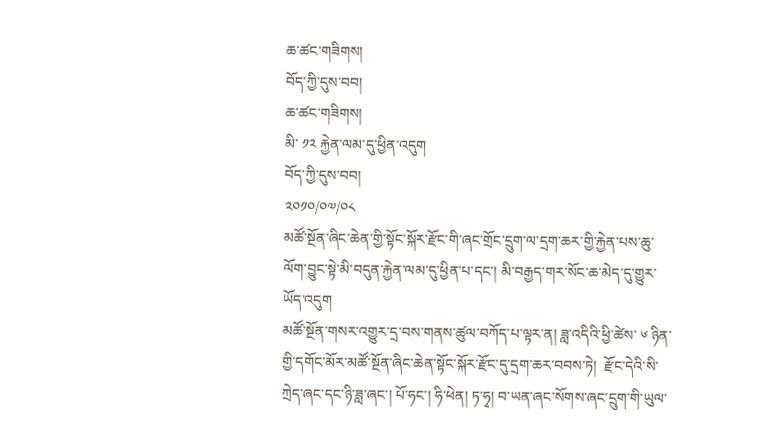ཆ་ཚང་གཟིགས།
བོད་ཀྱི་དུས་བབ།
ཆ་ཚང་གཟིགས།
མི་ ༡༢ རྐྱེན་ལམ་དུ་ཕྱིན་འདུག
བོད་ཀྱི་དུས་བབ།
༢༠༡༠/༠༧/༠༨
མཚོ་སྔོན་ཞིང་ཆེན་གྱི་སྟོང་སྐོར་རྫོང་གི་ཞང་གྲོང་དྲུག་ལ་དྲག་ཆར་གྱི་རྐྱེན་པས་ཆུ་ལོག་བྱུང་སྟེ་མི་བདུན་རྐྱེན་ལམ་དུ་ཕྱིན་པ་དང་། མི་བརྒྱད་གར་སོང་ཆ་མེད་དུ་གྱུར་ཡོད་འདུག
མཚོ་སྔོན་གསར་འགྱུར་དྲ་བས་གནས་ཚུལ་བཀོད་པ་ལྟར་ན། ཟླ་འདིའི་ཕྱི་ཚེས་ ༦ ཉིན་གྱི་དགོང་མོར་མཚོ་སྔོན་ཞིང་ཆེན་སྟོང་སྐོར་རྫོང་དུ་དྲག་ཆར་བབས་ཏེ།  རྫོང་དེའི་སི་ཀྲེད་ཞང་དང་ཉི་ཟླ་ཞང་། པོ་ཧང་། ཧི་ཕེན། ཏ་ཧྭ། བ་ཡན་ཞང་སོགས་ཞང་དྲུག་གི་ཡུལ་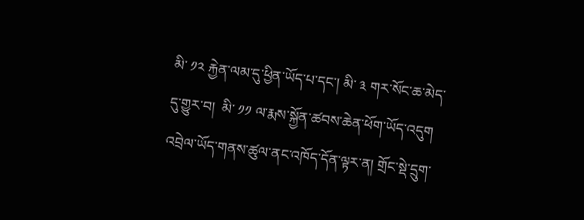མི་ ༡༢ རྐྱེན་ལམ་དུ་ཕྱིན་ཡོད་པ་དང་། མི་ ༣ གར་སོང་ཆ་མེད་དུ་གྱུར་བ།  མི་ ༡༡ ལ་རྨས་སྐྱོན་ཚབས་ཆེན་ཕོག་ཡོད་འདུག འབྲེལ་ཡོད་གནས་ཚུལ་ནང་འཁོད་དོན་ལྟར་ན། གྲོང་སྡེ་དྲུག་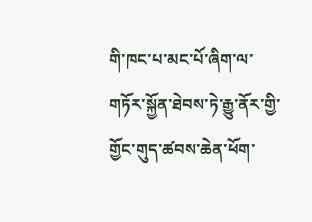གི་ཁང་པ་མང་པོ་ཞིག་ལ་གཏོར་སྐྱོན་ཐེབས་ཏེ་རྒྱུ་ནོར་གྱི་གྱོང་གུད་ཚབས་ཆེན་ཕོག་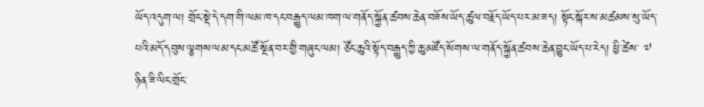ཡོད་འདུག་ལ། གྲོང་སྡེ་དེ་དག་གི་ལམ་ཁ་དང་བརྒྱུད་ལམ་ཁག་ལ་གནོད་སྐྱོན་ཚབས་ཆེན་བཟོས་ཡོད་ཚུལ་བརྗོད་ཡོད་པར་མ་ཟད། སྟོང་སྐོར་ས་མཚམས་སུ་ཡོད་པའི་མདོ་དབུས་ལྕགས་ལམ་དང་མཚོ་སྔོན་བར་གྱི་གཞུང་ལམ། ཙོང་ཆུའི་སྟོད་བརྒྱུད་ཀྱི་ཆུ་མཛོད་སོགས་ལ་གནོད་སྐྱོན་ཚབས་ཆེན་བྱུང་ཡོད་པ་རེད། ཕྱི་ཚེས་ ༧ ཉིན་ཟི་ལིང་གྲོང་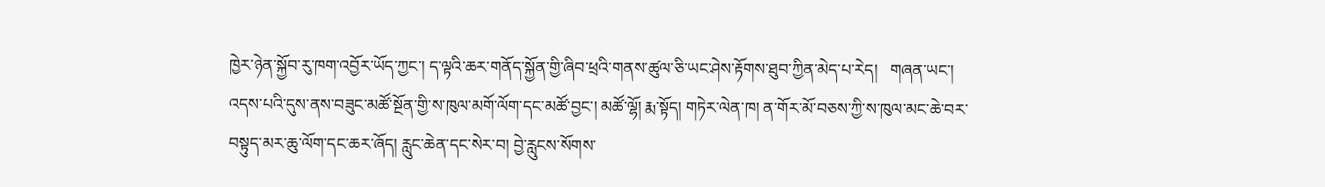ཁྱེར་ཉེན་སྐྱོབ་རུ་ཁག་འབྱོར་ཡོད་ཀྱང་། ད་ལྟའི་ཆར་གནོད་སྐྱོན་གྱི་ཞིབ་ཕྲའི་གནས་ཚུལ་ཅི་ཡང་ཤེས་རྟོགས་ཐུབ་ཀྱིན་མེད་པ་རེད།   གཞན་ཡང་། འདས་པའི་དུས་ནས་བཟུང་མཚོ་སྔོན་གྱི་ས་ཁུལ་མགོ་ལོག་དང་མཚོ་བྱང་། མཚོ་ལྷོ། རྨ་སྟོད། གཏེར་ལེན་ཁ། ན་གོར་མོ་བཅས་ཀྱི་ས་ཁུལ་མང་ཆེ་བར་བསྟུད་མར་ཆུ་ལོག་དང་ཆར་ཞོད། རླུང་ཆེན་དང་སེར་བ། བྱེ་རླུངས་སོགས་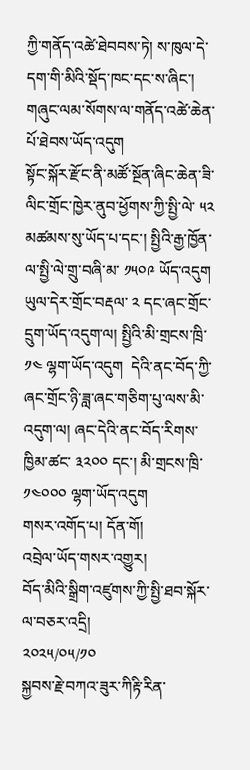ཀྱི་གནོད་འཚེ་ཐེབབས་ཏེ། ས་ཁུལ་དེ་དག་གི་མིའི་སྡོད་ཁང་དང་ས་ཞིང་།  གཞུང་ལམ་སོགས་ལ་གནོད་འཚེ་ཆེན་པོ་ཐེབས་ཡོད་འདུག
སྟོང་སྐོར་རྫོང་ནི་མཚོ་སྔོན་ཞིང་ཆེན་ཟི་ལིང་གྲོང་ཁྱེར་ནུབ་ཕྱོགས་ཀྱི་སྤྱི་ལེ་ ༥༢ མཚམས་སུ་ཡོད་པ་དང་། སྤྱིའི་རྒྱ་ཁྱོན་ལ་སྤྱི་ལེ་གྲུ་བཞི་མ་ ༡༥༠༩ ཡོད་འདུག  ཡུལ་དེར་གྲོང་བརྡལ་ ༢ དང་ཞང་གྲོང་དྲུག་ཡོད་འདུག་ལ། སྤྱིའི་མི་གྲངས་ཁྲི་ ༡༤ ལྷག་ཡོད་འདུག  དེའི་ནང་བོད་ཀྱི་ཞང་གྲོང་ཉི་ཟླ་ཞང་གཅིག་པུ་ལས་མི་འདུག་ལ། ཞང་དེའི་ནང་བོད་རིགས་ཁྱིམ་ཚང་ ༣༢༠༠ དང་། མི་གྲངས་ཁྲི་ ༡༤༠༠༠ ལྷག་ཡོད་འདུག
གསར་འགོད་པ། དོན་གོ།
འབྲེལ་ཡོད་གསར་འགྱུར།
བོད་མིའི་སྒྲིག་འཛུགས་ཀྱི་སྤྱི་ཐབ་སྐོར་ལ་བཅར་འདྲི།
༢༠༢༥/༠༥/༡༠
སྐྱབས་རྗེ་བཀའ་ཟུར་ཀིརྟི་རིན་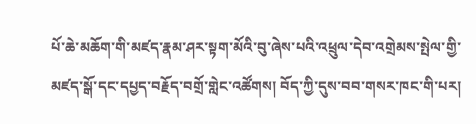པོ་ཆེ་མཆོག་གི་མཛད་རྣམ་ཤར་སྟག་མོའི་བུ་ཞེས་པའི་འཕྲུལ་དེབ་འགྲེམས་སྤེལ་གྱི་མཛད་སྒོ་དང་དཔྱད་བརྗོད་བགྲོ་གླེང་འཚོགས། བོད་ཀྱི་དུས་བབ་གསར་ཁང་གི་པར།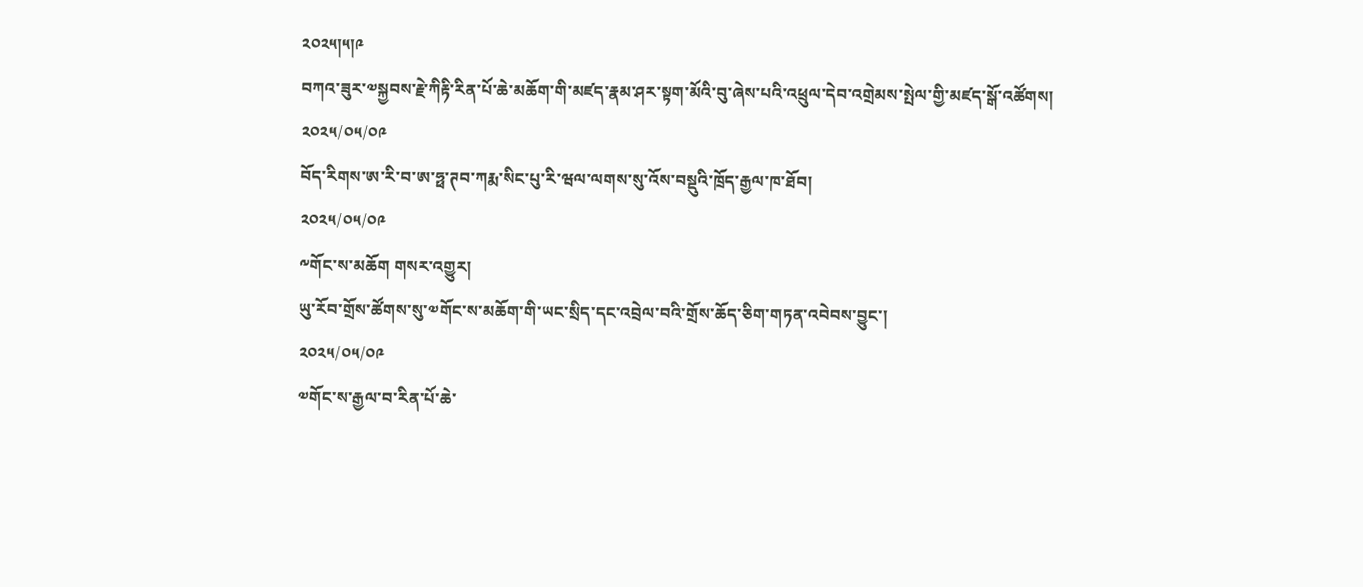༢༠༢༥།༥།༩
བཀའ་ཟུར་༧སྐྱབས་རྗེ་ཀིརྟི་རིན་པོ་ཆེ་མཆོག་གི་མཛད་རྣམ་ཤར་སྟག་མོའི་བུ་ཞེས་པའི་འཕྲུལ་དེབ་འགྲེམས་སྤེལ་གྱི་མཛད་སྒོ་འཚོགས།
༢༠༢༥/༠༥/༠༩
བོད་རིགས་ཨ་རི་བ་ཨ་ཧྥ་ཊབ་ཀརྨ་སིང་པུ་རི་ཝལ་ལགས་སུ་འོས་བསྡུའི་ཁྲོད་རྒྱལ་ཁ་ཐོབ།
༢༠༢༥/༠༥/༠༩
༸གོང་ས་མཆོག གསར་འགྱུར།
ཡུ་རོབ་གྲོས་ཚོགས་སུ་༧གོང་ས་མཆོག་གི་ཡང་སྲིད་དང་འབྲེལ་བའི་གྲོས་ཆོད་ཅིག་གཏན་འབེབས་བྱུང་།
༢༠༢༥/༠༥/༠༩
༧གོང་ས་རྒྱལ་བ་རིན་པོ་ཆེ་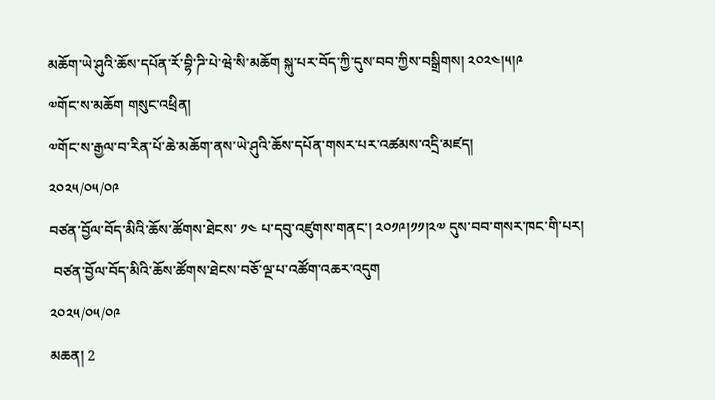མཆོག་ཡེ་ཤུའི་ཆོས་དཔོན་རོ་བྷི་ཌི་པེ་ཝེ་སི་མཆོག སྐུ་པར་བོད་ཀྱི་དུས་བབ་ཀྱིས་བསྒྲིགས། ༢༠༢༤།༥།༩
༧གོང་ས་མཆོག གསུང་འཕྲིན།
༧གོང་ས་རྒྱལ་བ་རིན་པོ་ཆེ་མཆོག་ནས་ཡེ་ཤུའི་ཆོས་དཔོན་གསར་པར་འཚམས་འདྲི་མཛད།
༢༠༢༥/༠༥/༠༩
བཙན་བྱོལ་བོད་མིའི་ཆོས་ཚོགས་ཐེངས་ ༡༤ པ་དབུ་འཛུགས་གནང་། ༢༠༡༩།༡༡།༢༧ དུས་བབ་གསར་ཁང་གི་པར།
 བཙན་བྱོལ་བོད་མིའི་ཆོས་ཚོགས་ཐེངས་བཅོ་ལྔ་པ་འཚོག་འཆར་འདུག
༢༠༢༥/༠༥/༠༩
མཆན། 2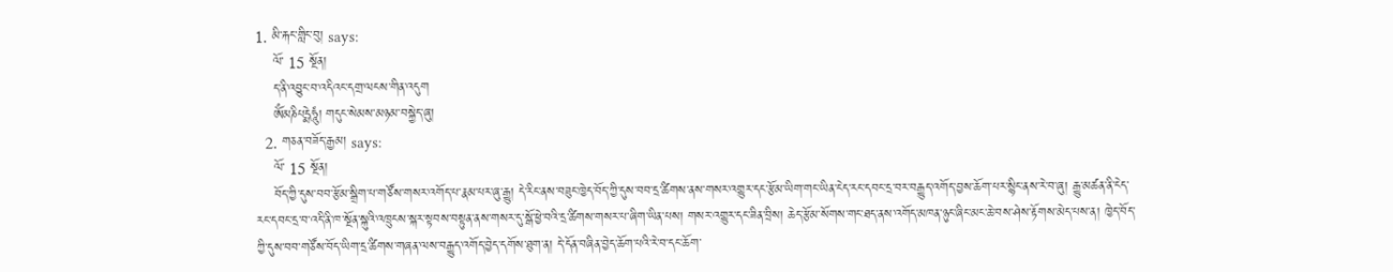1. མི་རྐང་གླིང་བུ། says:
    ལོ་ 15 སྔོན།
    ད་ནི་འབྱུང་བ་འདིའང་དགྲ་ལངས་གིན་འདུག
    ཨོཾམཎིཔདྨེཧཱུཾ། གདུང་སེམས་མཉམ་བསྐྱེད་ཞུ།
  2. གཅན་བཟོད་རྒྱམ། says:
    ལོ་ 15 སྔོན།
    བོད་ཀྱི་དུས་བབ་རྩོམ་སྒྲིག་པ་གཙོས་གསར་འགོད་པ་རྣམ་པར་ཞུ་རྒྱུ། དེ་རིང་ནས་བཟུང་ཁྱེད་བོད་ཀྱི་དུས་བབ་དྲ་ཚིགས་ནས་གསར་འགྱུར་དང་རྩོམ་ཡིག་གང་ཡིན་ངེད་རང་དབང་དྲ་བར་བརྒྱུད་འགོད་བྱས་ཆོག་པར་སྙིང་ནས་རེ་བ་ཞུ། རྒྱུ་མཚན་ནི་ངེད་རང་དབང་དྲ་བ་འདི་ནི་ཁ་སྔོན་སྐུའི་འཁྲུངས་སྐར་སྟབས་བསྟུན་ནས་གསར་དུ་སྒོ་ཕྱེ་བའི་དྲ་ཚིགས་གསར་པ་ཞིག་ཡིན་པས། གསར་འགྱུར་དང་ཟིན་བྲིས། ཆེད་རྩོམ་སོགས་གང་ཐད་ནས་འགོད་མཁན་ཉུང་ཞིང་མང་ཆེ་བས་ཤེས་རྟོགས་མེད་པས་ན། ཁྱེད་བོད་ཀྱི་དུས་བབ་གཙོས་བོད་ཡིག་དྲ་ཚིགས་གཞན་ལས་བརྒྱུད་འགོད་བྱེད་དགོས་ཐུག་ན། དེ་དོན་བཞིན་བྱེད་ཆོག་པའི་རེ་བ་དང་ཆོག་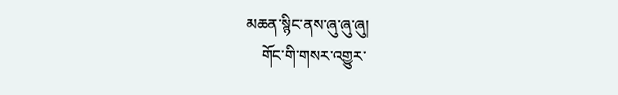མཆན་སྙིང་ནས་ཞུ་ཞུ་ཞུ།
    གོང་གི་གསར་འགྱུར་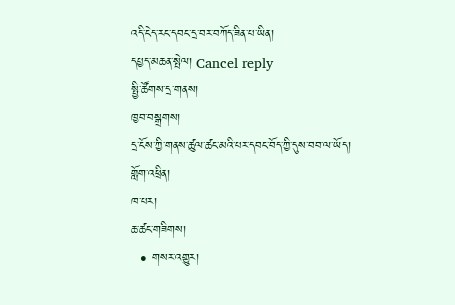འདི་ངེད་རང་དབང་དྲ་བར་བཀོད་ཟིན་པ་ཡིན།
དཔྱད་མཆན་སྤེལ། Cancel reply
སྤྱི་ཚོགས་དྲ་གནས།
ཁྱབ་བསྒྲགས།
དྲ་ངོས་ཀྱི་གནས་ཚུལ་ཚང་མའི་པར་དབང་བོད་ཀྱི་དུས་བབ་ལ་ཡོད།
གློག་འཕྲིན།
ཁ་པར།
ཆ་ཚང་གཟིགས།
  • གསར་འགྱུར།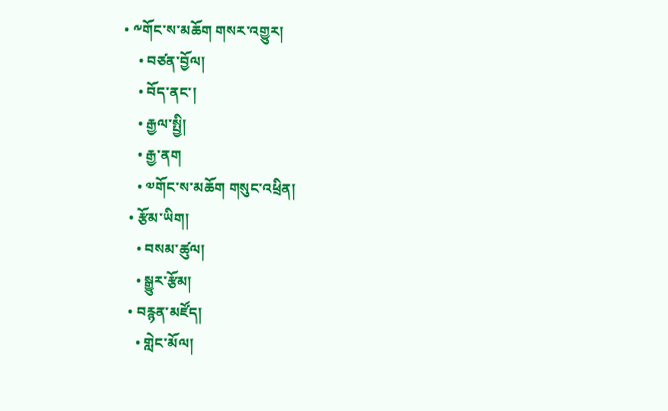• ༸གོང་ས་མཆོག གསར་འགྱུར།
    • བཙན་བྱོལ།
    • བོད་ནང་།
    • རྒྱལ་སྤྱི།
    • རྒྱ་ནག
    • ༧གོང་ས་མཆོག གསུང་འཕྲིན།
  • རྩོམ་ཡིག།
    • བསམ་ཚུལ།
    • སྒྱུར་རྩོམ།
  • བརྙན་མཛོད།
    • གླེང་མོལ།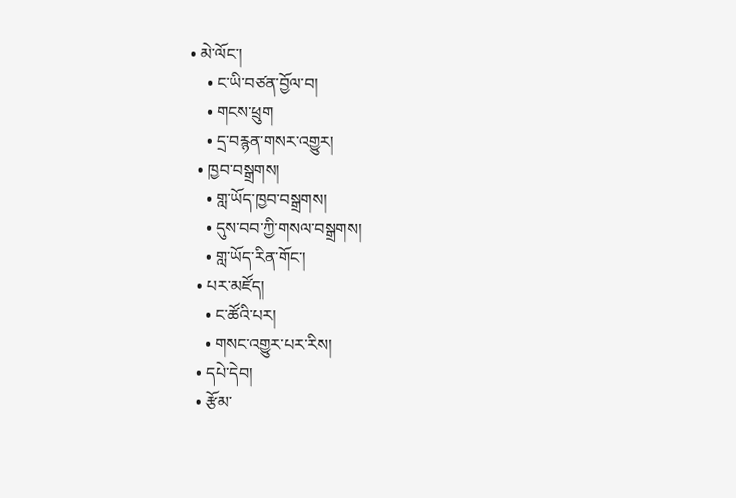• མེ་ལོང་།
    • ང་ཡི་བཙན་བྱོལ་བ།
    • གངས་ཕྲུག
    • དྲ་བརྙན་གསར་འགྱུར།
  • ཁྱབ་བསྒྲགས།
    • གླ་ཡོད་ཁྱབ་བསྒྲགས།
    • དུས་བབ་ཀྱི་གསལ་བསྒྲགས།
    • གླ་ཡོད་རིན་གོང་།
  • པར་མཛོད།
    • ང་ཚོའི་པར།
    • གསང་འགྱུར་པར་རིས།
  • དཔེ་དེབ།
  • རྩོམ་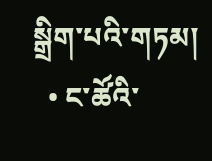སྒྲིག་པའི་གཏམ།
  • ང་ཚོའི་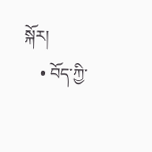སྐོར།
    • བོད་ཀྱི་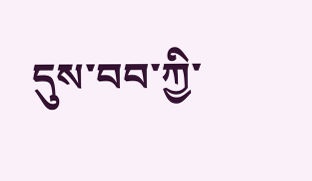དུས་བབ་ཀྱི་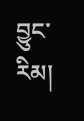བྱུང་རིམ།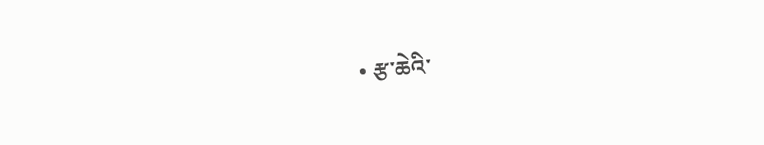• རྩ་ཆེའི་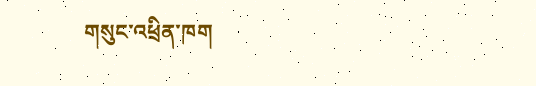གསུང་འཕྲིན་ཁག